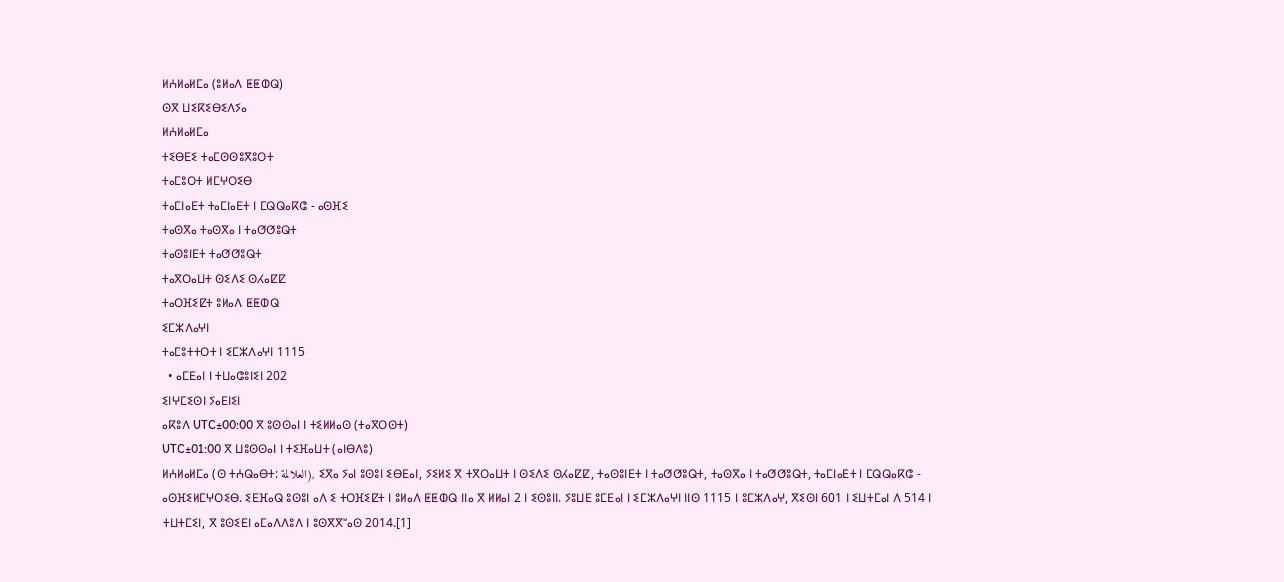ⵍⵄⵍⴰⵍⵎⴰ (ⵓⵍⴰⴷ ⵟⵟⵀⵕ)
ⵙⴳ ⵡⵉⴽⵉⴱⵉⴷⵢⴰ
ⵍⵄⵍⴰⵍⵎⴰ
ⵜⵉⴱⴹⵉ ⵜⴰⵎⵙⵙⵓⴳⵓⵔⵜ
ⵜⴰⵎⵓⵔⵜ ⵍⵎⵖⵔⵉⴱ
ⵜⴰⵎⵏⴰⴹⵜ ⵜⴰⵎⵏⴰⴹⵜ ⵏ ⵎⵕⵕⴰⴽⵛ - ⴰⵙⴼⵉ
ⵜⴰⵙⴳⴰ ⵜⴰⵙⴳⴰ ⵏ ⵜⴰⵚⵚⵓⵕⵜ
ⵜⴰⵙⵓⵏⴹⵜ ⵜⴰⵚⵚⵓⵕⵜ
ⵜⴰⴳⵔⴰⵡⵜ ⵙⵉⴷⵉ ⵙⵃⴰⵇⵇ
ⵜⴰⵔⴼⵉⵇⵜ ⵓⵍⴰⴷ ⵟⵟⵀⵕ
ⵉⵎⵣⴷⴰⵖⵏ
ⵜⴰⵎⵓⵜⵜⵔⵜ ⵏ ⵉⵎⵣⴷⴰⵖⵏ 1115
  • ⴰⵎⴹⴰⵏ ⵏ ⵜⵡⴰⵛⵓⵏⵉⵏ 202
ⵉⵏⵖⵎⵉⵙⵏ ⵢⴰⴹⵏⵉⵏ
ⴰⴽⵓⴷ UTC±00:00 ⴳ ⵓⵙⵙⴰⵏ ⵏ ⵜⵉⵍⵍⴰⵙ (ⵜⴰⴳⵔⵙⵜ)
UTC±01:00 ⴳ ⵡⵓⵙⵙⴰⵏ ⵏ ⵜⵉⴼⴰⵡⵜ (ⴰⵏⴱⴷⵓ)
ⵍⵄⵍⴰⵍⵎⴰ (ⵙ ⵜⵄⵕⴰⴱⵜ: العلالمة), ⵉⴳⴰ ⵢⴰⵏ ⵓⵙⵓⵏ ⵉⴱⴹⴰⵏ, ⵢⵉⵍⵉ ⴳ ⵜⴳⵔⴰⵡⵜ ⵏ ⵙⵉⴷⵉ ⵙⵃⴰⵇⵇ, ⵜⴰⵙⵓⵏⴹⵜ ⵏ ⵜⴰⵚⵚⵓⵕⵜ, ⵜⴰⵙⴳⴰ ⵏ ⵜⴰⵚⵚⵓⵕⵜ, ⵜⴰⵎⵏⴰⴹⵜ ⵏ ⵎⵕⵕⴰⴽⵛ - ⴰⵙⴼⵉⵍⵎⵖⵔⵉⴱ. ⵉⴹⴼⴰⵕ ⵓⵙⵓⵏ ⴰⴷ ⵉ ⵜⵔⴼⵉⵇⵜ ⵏ ⵓⵍⴰⴷ ⵟⵟⵀⵕ ⵏⵏⴰ ⴳ ⵍⵍⴰⵏ 2 ⵏ ⵉⵙⵓⵏⵏ. ⵢⵓⵡⴹ ⵓⵎⴹⴰⵏ ⵏ ⵉⵎⵣⴷⴰⵖⵏ ⵏⵏⵙ 1115 ⵏ ⵓⵎⵣⴷⴰⵖ, ⴳⵉⵙⵏ 601 ⵏ ⵉⵡⵜⵎⴰⵏ ⴷ 514 ⵏ ⵜⵡⵜⵎⵉⵏ, ⴳ ⵓⵙⵉⴹⵏ ⴰⵎⴰⴷⴷⵓⴷ ⵏ ⵓⵙⴳⴳⵯⴰⵙ 2014.[1]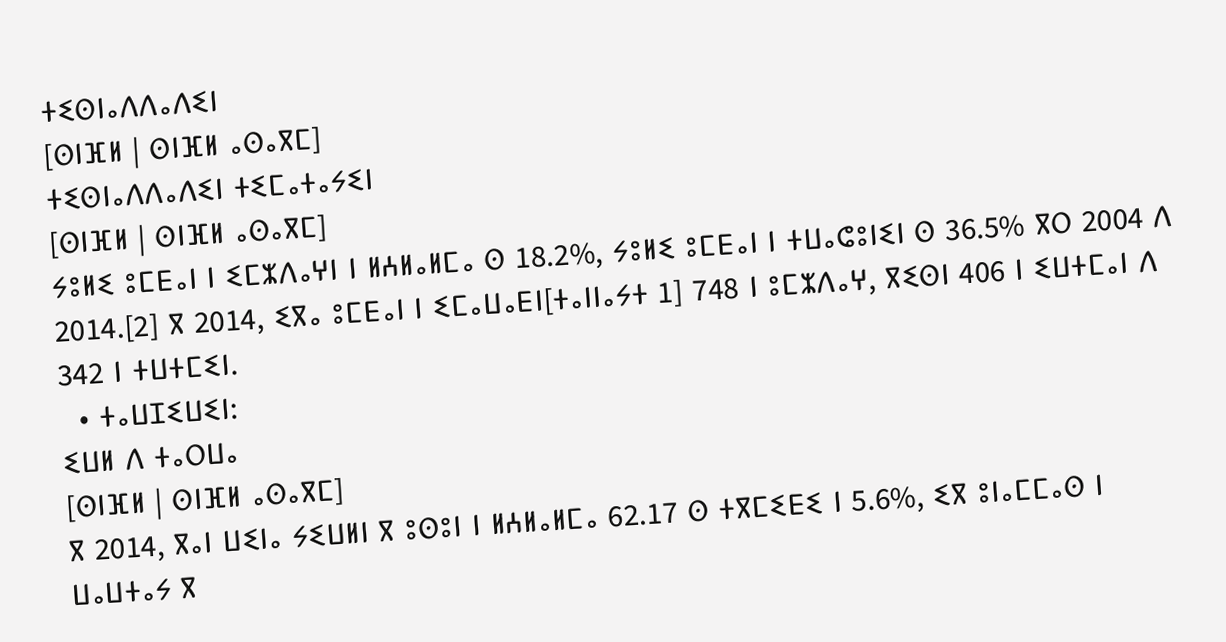ⵜⵉⵙⵏⴰⴷⴷⴰⴷⵉⵏ
[ⵙⵏⴼⵍ | ⵙⵏⴼⵍ ⴰⵙⴰⴳⵎ]
ⵜⵉⵙⵏⴰⴷⴷⴰⴷⵉⵏ ⵜⵉⵎⴰⵜⴰⵢⵉⵏ
[ⵙⵏⴼⵍ | ⵙⵏⴼⵍ ⴰⵙⴰⴳⵎ]
ⵢⵓⵍⵉ ⵓⵎⴹⴰⵏ ⵏ ⵉⵎⵣⴷⴰⵖⵏ ⵏ ⵍⵄⵍⴰⵍⵎⴰ ⵙ 18.2%, ⵢⵓⵍⵉ ⵓⵎⴹⴰⵏ ⵏ ⵜⵡⴰⵛⵓⵏⵉⵏ ⵙ 36.5% ⴳⵔ 2004 ⴷ 2014.[2] ⴳ 2014, ⵉⴳⴰ ⵓⵎⴹⴰⵏ ⵏ ⵉⵎⴰⵡⴰⴹⵏ[ⵜⴰⵏⵏⴰⵢⵜ 1] 748 ⵏ ⵓⵎⵣⴷⴰⵖ, ⴳⵉⵙⵏ 406 ⵏ ⵉⵡⵜⵎⴰⵏ ⴷ 342 ⵏ ⵜⵡⵜⵎⵉⵏ.
  • ⵜⴰⵡⵊⵉⵡⵉⵏ:
ⵉⵡⵍ ⴷ ⵜⴰⵔⵡⴰ
[ⵙⵏⴼⵍ | ⵙⵏⴼⵍ ⴰⵙⴰⴳⵎ]
ⴳ 2014, ⴳⴰⵏ ⵡⵉⵏⴰ ⵢⵉⵡⵍⵏ ⴳ ⵓⵙⵓⵏ ⵏ ⵍⵄⵍⴰⵍⵎⴰ 62.17 ⵙ ⵜⴳⵎⵉⴹⵉ ⵏ 5.6%, ⵉⴳ ⵓⵏⴰⵎⵎⴰⵙ ⵏ ⵡⴰⵡⵜⴰⵢ ⴳ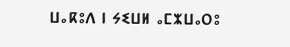ⵡⴰⴽⵓⴷ ⵏ ⵢⵉⵡⵍ ⴰⵎⵣⵡⴰⵔⵓ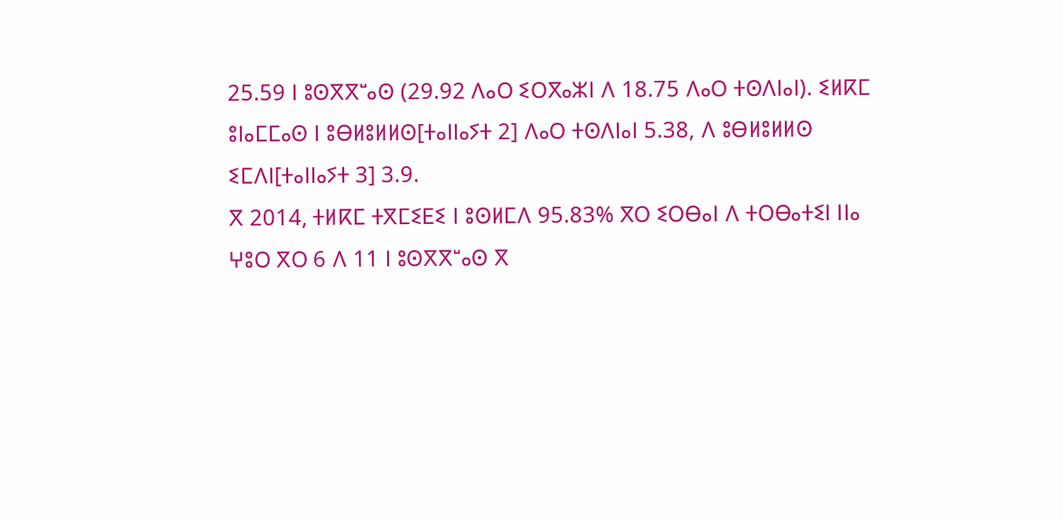25.59 ⵏ ⵓⵙⴳⴳⵯⴰⵙ (29.92 ⴷⴰⵔ ⵉⵔⴳⴰⵣⵏ ⴷ 18.75 ⴷⴰⵔ ⵜⵙⴷⵏⴰⵏ). ⵉⵍⴽⵎ ⵓⵏⴰⵎⵎⴰⵙ ⵏ ⵓⴱⵍⵓⵍⵍⵙ[ⵜⴰⵏⵏⴰⵢⵜ 2] ⴷⴰⵔ ⵜⵙⴷⵏⴰⵏ 5.38, ⴷ ⵓⴱⵍⵓⵍⵍⵙ ⵉⵎⴷⵏ[ⵜⴰⵏⵏⴰⵢⵜ 3] 3.9.
ⴳ 2014, ⵜⵍⴽⵎ ⵜⴳⵎⵉⴹⵉ ⵏ ⵓⵙⵍⵎⴷ 95.83% ⴳⵔ ⵉⵔⴱⴰⵏ ⴷ ⵜⵔⴱⴰⵜⵉⵏ ⵏⵏⴰ ⵖⵓⵔ ⴳⵔ 6 ⴷ 11 ⵏ ⵓⵙⴳⴳⵯⴰⵙ ⴳ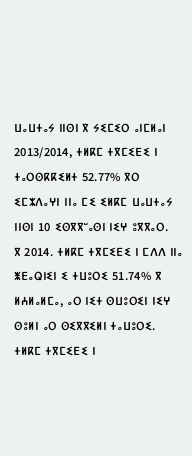ⵡⴰⵡⵜⴰⵢ ⵏⵏⵙⵏ ⴳ ⵢⵉⵎⵉⵔ ⴰⵏⵎⵍⴰⵏ 2013/2014, ⵜⵍⴽⵎ ⵜⴳⵎⵉⴹⵉ ⵏ ⵜⴰⵔⵙⴽⴽⵉⵍⵜ 52.77% ⴳⵔ ⵉⵎⵣⴷⴰⵖⵏ ⵏⵏⴰ ⵎⵉ ⵉⵍⴽⵎ ⵡⴰⵡⵜⴰⵢ ⵏⵏⵙⵏ 10 ⵉⵙⴳⴳⵯⴰⵙⵏ ⵏⵉⵖ ⵓⴳⴳⴰⵔ.
ⴳ 2014. ⵜⵍⴽⵎ ⵜⴳⵎⵉⴹⵉ ⵏ ⵎⴷⴷ ⵏⵏⴰ ⵥⴹⴰⵕⵏⵉⵏ ⵉ ⵜⵡⵓⵔⵉ 51.74% ⴳ ⵍⵄⵍⴰⵍⵎⴰ, ⴰⵔ ⵏⵉⵜ ⵙⵡⵓⵔⵉⵏ ⵏⵉⵖ ⵙⵓⵍⵏ ⴰⵔ ⵙⵉⴳⴳⵉⵍⵏ ⵜⴰⵡⵓⵔⵉ. ⵜⵍⴽⵎ ⵜⴳⵎⵉⴹⵉ ⵏ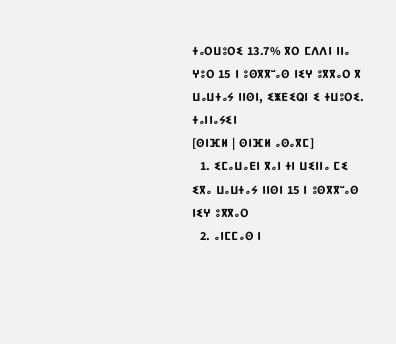ⵜⴰⵔⵡⵓⵔⵉ 13.7% ⴳⵔ ⵎⴷⴷⵏ ⵏⵏⴰ ⵖⵓⵔ 15 ⵏ ⵓⵙⴳⴳⵯⴰⵙ ⵏⵉⵖ ⵓⴳⴳⴰⵔ ⴳ ⵡⴰⵡⵜⴰⵢ ⵏⵏⵙⵏ, ⵉⵥⴹⵉⵕⵏ ⵉ ⵜⵡⵓⵔⵉ.
ⵜⴰⵏⵏⴰⵢⵉⵏ
[ⵙⵏⴼⵍ | ⵙⵏⴼⵍ ⴰⵙⴰⴳⵎ]
  1. ⵉⵎⴰⵡⴰⴹⵏ ⴳⴰⵏ ⵜⵏ ⵡⵉⵏⵏⴰ ⵎⵉ ⵉⴳⴰ ⵡⴰⵡⵜⴰⵢ ⵏⵏⵙⵏ 15 ⵏ ⵓⵙⴳⴳⵯⴰⵙ ⵏⵉⵖ ⵓⴳⴳⴰⵔ
  2. ⴰⵏⵎⵎⴰⵙ ⵏ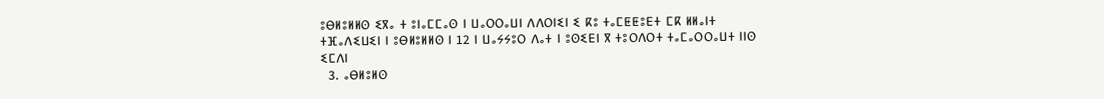ⵓⴱⵍⵓⵍⵍⵙ ⵉⴳⴰ ⵜ ⵓⵏⴰⵎⵎⴰⵙ ⵏ ⵡⴰⵔⵔⴰⵡⵏ ⴷⴷⵔⵏⵉⵏ ⵉ ⴽⵓ ⵜⴰⵎⵟⵟⵓⴹⵜ ⵎⴽ ⵍⵍⴰⵏⵜ ⵜⴼⴰⴷⵉⵡⵉⵏ ⵏ ⵓⴱⵍⵓⵍⵍⵙ ⵏ 12 ⵏ ⵡⴰⵢⵢⵓⵔ ⴷⴰⵜ ⵏ ⵓⵙⵉⴹⵏ ⴳ ⵜⵓⵔⴷⵔⵜ ⵜⴰⵎⴰⵔⵔⴰⵡⵜ ⵏⵏⵙ ⵉⵎⴷⵏ
  3. ⴰⴱⵍⵓⵍⵙ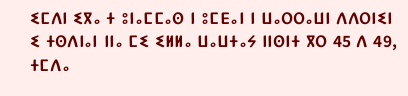ⵉⵎⴷⵏ ⵉⴳⴰ ⵜ ⵓⵏⴰⵎⵎⴰⵙ ⵏ ⵓⵎⴹⴰⵏ ⵏ ⵡⴰⵔⵔⴰⵡⵏ ⴷⴷⵔⵏⵉⵏ ⵉ ⵜⵙⴷⵏⴰⵏ ⵏⵏⴰ ⵎⵉ ⵉⵍⵍⴰ ⵡⴰⵡⵜⴰⵢ ⵏⵏⵙⵏⵜ ⴳⵔ 45 ⴷ 49, ⵜⵎⴷⴰ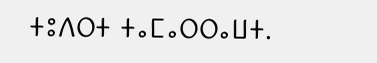ⵜⵓⴷⵔⵜ ⵜⴰⵎⴰⵔⵔⴰⵡⵜ.